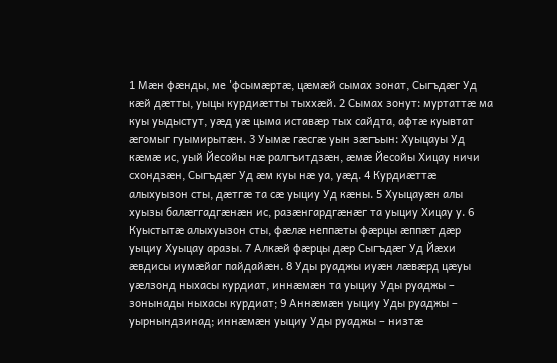1 Мӕн фӕнды, ме 'фсымӕртӕ, цӕмӕй сымах зонат, Сыгъдӕг Уд кӕй дӕтты, уыцы курдиӕтты тыххӕй. 2 Сымах зонут: муртаттӕ ма куы уыдыстут, уӕд уӕ цыма иставӕр тых сайдта, афтӕ куывтат ӕгомыг гуымирытӕн. 3 Уымӕ гӕсгӕ уын зӕгъын: Хуыцауы Уд кӕмӕ ис, уый Йесойы нӕ ралгъитдзӕн, ӕмӕ Йесойы Хицау ничи схондзӕн, Сыгъдӕг Уд ӕм куы нӕ уа, уӕд. 4 Курдиӕттӕ алыхуызон сты, дӕтгӕ та сӕ уыциу Уд кӕны. 5 Хуыцауӕн алы хуызы балӕггадгӕнӕн ис, разӕнгардгӕнӕг та уыциу Хицау у. 6 Куыстытӕ алыхуызон сты, фӕлӕ неппӕты фӕрцы ӕппӕт дӕр уыциу Хуыцау аразы. 7 Алкӕй фӕрцы дӕр Сыгъдӕг Уд Йӕхи ӕвдисы иумӕйаг пайдайӕн. 8 Уды руаджы иуӕн лӕвӕрд цӕуы уӕлзонд ныхасы курдиат, иннӕмӕн та уыциу Уды руаджы – зонынады ныхасы курдиат; 9 Аннӕмӕн уыциу Уды руаджы – уырнындзинад; иннӕмӕн уыциу Уды руаджы – низтӕ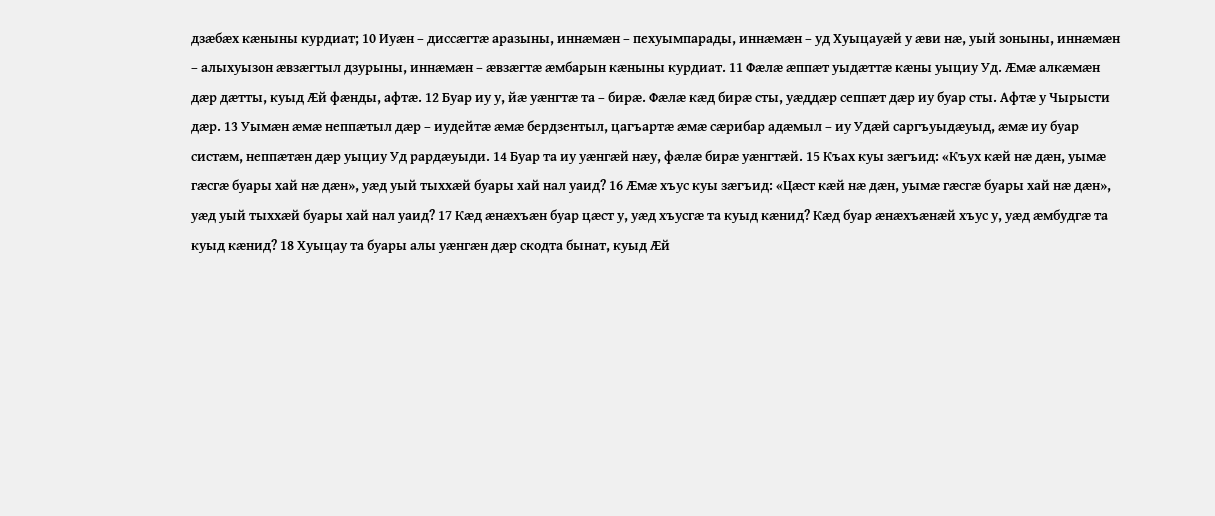дзӕбӕх кӕныны курдиат; 10 Иуӕн – диссӕгтӕ аразыны, иннӕмӕн – пехуымпарады, иннӕмӕн – уд Хуыцауӕй у ӕви нӕ, уый зоныны, иннӕмӕн – алыхуызон ӕвзӕгтыл дзурыны, иннӕмӕн – ӕвзӕгтӕ ӕмбарын кӕныны курдиат. 11 Фӕлӕ ӕппӕт уыдӕттӕ кӕны уыциу Уд. Ӕмӕ алкӕмӕн дӕр дӕтты, куыд Ӕй фӕнды, афтӕ. 12 Буар иу у, йӕ уӕнгтӕ та – бирӕ. Фӕлӕ кӕд бирӕ сты, уӕддӕр сеппӕт дӕр иу буар сты. Афтӕ у Чырысти дӕр. 13 Уымӕн ӕмӕ неппӕтыл дӕр – иудейтӕ ӕмӕ бердзентыл, цагъартӕ ӕмӕ сӕрибар адӕмыл – иу Удӕй саргъуыдӕуыд, ӕмӕ иу буар систӕм, неппӕтӕн дӕр уыциу Уд рардӕуыди. 14 Буар та иу уӕнгӕй нӕу, фӕлӕ бирӕ уӕнгтӕй. 15 Къах куы зӕгъид: «Къух кӕй нӕ дӕн, уымӕ гӕсгӕ буары хай нӕ дӕн», уӕд уый тыххӕй буары хай нал уаид? 16 Ӕмӕ хъус куы зӕгъид: «Цӕст кӕй нӕ дӕн, уымӕ гӕсгӕ буары хай нӕ дӕн», уӕд уый тыххӕй буары хай нал уаид? 17 Кӕд ӕнӕхъӕн буар цӕст у, уӕд хъусгӕ та куыд кӕнид? Кӕд буар ӕнӕхъӕнӕй хъус у, уӕд ӕмбудгӕ та куыд кӕнид? 18 Хуыцау та буары алы уӕнгӕн дӕр скодта бынат, куыд Ӕй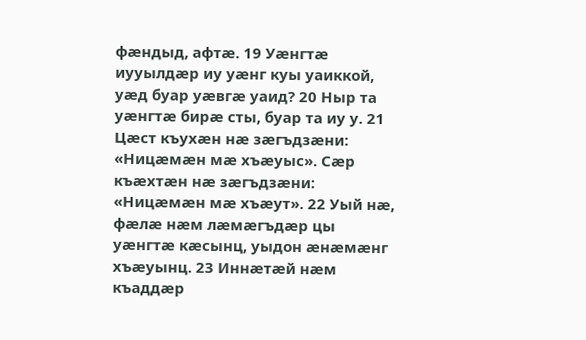фӕндыд, афтӕ. 19 Уӕнгтӕ иууылдӕр иу уӕнг куы уаиккой, уӕд буар уӕвгӕ уаид? 20 Ныр та уӕнгтӕ бирӕ сты, буар та иу у. 21 Цӕст къухӕн нӕ зӕгъдзӕни: «Ницӕмӕн мӕ хъӕуыс». Сӕр къӕхтӕн нӕ зӕгъдзӕни: «Ницӕмӕн мӕ хъӕут». 22 Уый нӕ, фӕлӕ нӕм лӕмӕгъдӕр цы уӕнгтӕ кӕсынц, уыдон ӕнӕмӕнг хъӕуынц. 23 Иннӕтӕй нӕм къаддӕр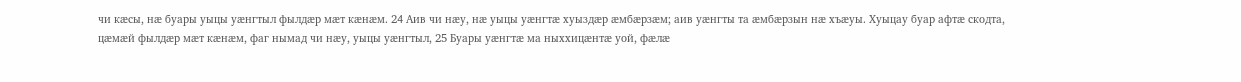чи кӕсы, нӕ буары уыцы уӕнгтыл фылдӕр мӕт кӕнӕм. 24 Аив чи нӕу, нӕ уыцы уӕнгтӕ хуыздӕр ӕмбӕрзӕм; аив уӕнгты та ӕмбӕрзын нӕ хъӕуы. Хуыцау буар афтӕ скодта, цӕмӕй фылдӕр мӕт кӕнӕм, фаг нымад чи нӕу, уыцы уӕнгтыл, 25 Буары уӕнгтӕ ма ныххицӕнтӕ уой, фӕлӕ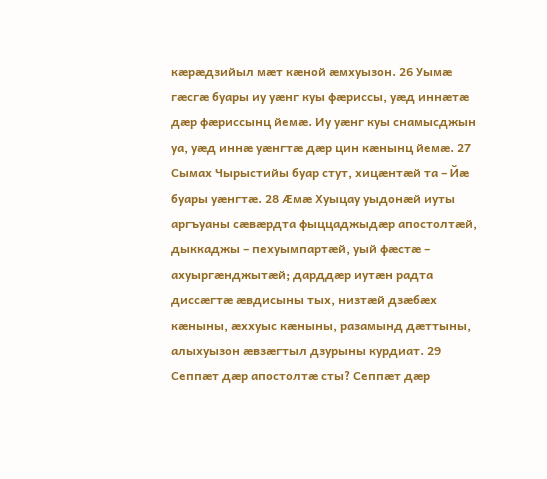кӕрӕдзийыл мӕт кӕной ӕмхуызон. 26 Уымӕ гӕсгӕ буары иу уӕнг куы фӕриссы, уӕд иннӕтӕ дӕр фӕриссынц йемӕ. Иу уӕнг куы снамысджын уа, уӕд иннӕ уӕнгтӕ дӕр цин кӕнынц йемӕ. 27 Сымах Чырыстийы буар стут, хицӕнтӕй та – Йӕ буары уӕнгтӕ. 28 Ӕмӕ Хуыцау уыдонӕй иуты аргъуаны сӕвӕрдта фыццаджыдӕр апостолтӕй, дыккаджы – пехуымпартӕй, уый фӕстӕ – ахуыргӕнджытӕй; дарддӕр иутӕн радта диссӕгтӕ ӕвдисыны тых, низтӕй дзӕбӕх кӕныны, ӕххуыс кӕныны, разамынд дӕттыны, алыхуызон ӕвзӕгтыл дзурыны курдиат. 29 Сеппӕт дӕр апостолтӕ сты? Сеппӕт дӕр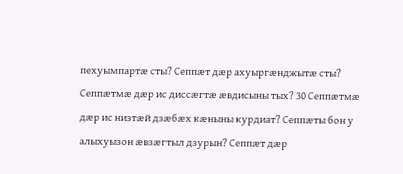пехуымпартӕ сты? Сеппӕт дӕр ахуыргӕнджытӕ сты? Сеппӕтмӕ дӕр ис диссӕгтӕ ӕвдисыны тых? 30 Сеппӕтмӕ дӕр ис низтӕй дзӕбӕх кӕныны курдиат? Сеппӕты бон у алыхуызон ӕвзӕгтыл дзурын? Сеппӕт дӕр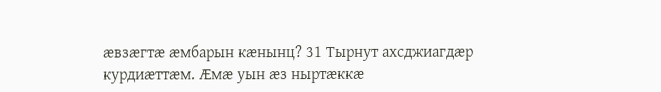ӕвзӕгтӕ ӕмбарын кӕнынц? 31 Тырнут ахсджиагдӕр курдиӕттӕм. Ӕмӕ уын ӕз ныртӕккӕ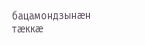бацамондзынӕн тӕккӕ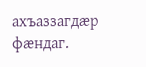ахъаззагдӕр фӕндаг.